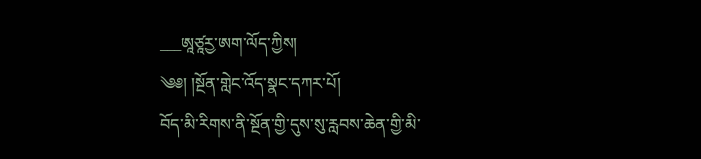___ཨཱཙཱརྱ་ཨག་ལོད་ཀྱིས།
༄༅། །སྔོན་གླེང་འོད་སྣང་དཀར་པོ།
བོད་མི་རིགས་ནི་སྔོན་གྱི་དུས་སུ་རླབས་ཆེན་གྱི་མི་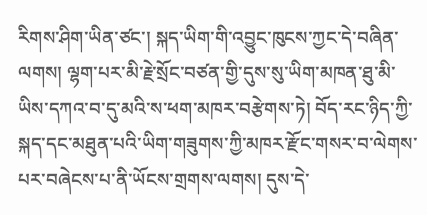རིགས་ཤིག་ཡིན་ཙང་། སྐད་ཡིག་གི་འབྱུང་ཁུངས་ཀྱང་དེ་བཞིན་ལགས། ལྷག་པར་མི་རྗེ་སྲོང་བཙན་གྱི་དུས་སུ་ཡིག་མཁན་ཐུ་མི་ཡིས་དཀའ་བ་དུ་མའི་ས་ཕག་མཁར་བརྩེགས་ཏེ། བོད་རང་ཉིད་ཀྱི་སྐད་དང་མཐུན་པའི་ཡིག་གཟུགས་ཀྱི་མཁར་རྫོང་གསར་བ་ལེགས་པར་བཞེངས་པ་ནི་ཡོངས་གྲགས་ལགས། དུས་དེ་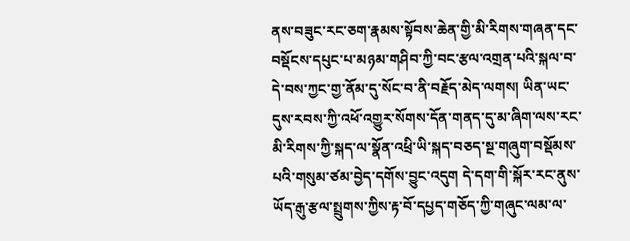ནས་བཟུང་རང་ཅག་རྣམས་སྟོབས་ཆེན་གྱི་མི་རིགས་གཞན་དང་བསྡོངས་དཔུང་པ་མཉམ་གཤིབ་ཀྱི་བང་རྩལ་འགྲན་པའི་སྐལ་བ་དེ་བས་ཀྱང་གྱ་ནོམ་དུ་སོང་བ་ནི་བརྗོད་མེད་ལགས། ཡིན་ཡང་དུས་རབས་ཀྱི་འཕོ་འགྱུར་སོགས་དོན་གནད་དུ་མ་ཞིག་ལས་རང་མི་རིགས་ཀྱི་སྐད་ལ་སྣོན་འཕྲི་ཡི་སྐད་བཅད་སྔ་གཞུག་བསྡོམས་པའི་གསུམ་ཙམ་བྱེད་དགོས་བྱུང་འདུག དེ་དག་གི་སྐོར་རང་ནུས་ཡོད་རྒུ་རྩལ་སྤྲུགས་ཀྱིས་རྟ་བོ་དཔྱད་གཅོད་ཀྱི་གཞུང་ལམ་ལ་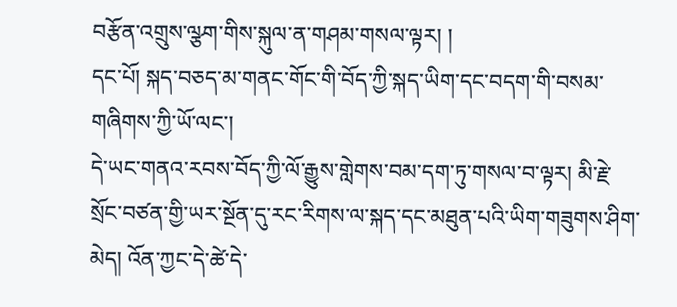བརྩོན་འགྲུས་ལྩག་གིས་སྐུལ་ན་གཤམ་གསལ་ལྟར། །
དང་པོ། སྐད་བཅད་མ་གནང་གོང་གི་བོད་ཀྱི་སྐད་ཡིག་དང་བདག་གི་བསམ་གཞིགས་ཀྱི་ཡོ་ལང་།
དེ་ཡང་གནའ་རབས་བོད་ཀྱི་ལོ་རྒྱུས་གླེགས་བམ་དག་ཏུ་གསལ་བ་ལྟར། མི་རྗེ་སྲོང་བཙན་གྱི་ཡར་སྔོན་དུ་རང་རིགས་ལ་སྐད་དང་མཐུན་པའི་ཡིག་གཟུགས་ཤིག་མེད། འོན་ཀྱང་དེ་ཚེ་དེ་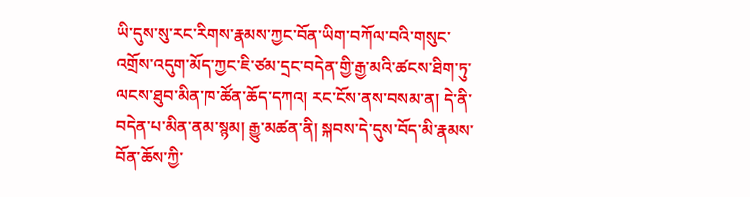ཡི་དུས་སུ་རང་རིགས་རྣམས་ཀྱང་བོན་ཡིག་བཀོལ་བའི་གསུང་འགྲོས་འདུག་མོད་ཀྱང་ཇི་ཙམ་དྲང་བདེན་གྱི་རྒྱ་མའི་ཚངས་ཐིག་ཏུ་ལངས་ཐུབ་མིན་ཁ་ཚོན་ཆོད་དཀའ། རང་ངོས་ནས་བསམ་ན། དེ་ནི་བདེན་པ་མིན་ནམ་སྙམ། རྒྱུ་མཚན་ནི། སྐབས་དེ་དུས་བོད་མི་རྣམས་བོན་ཆོས་ཀྱི་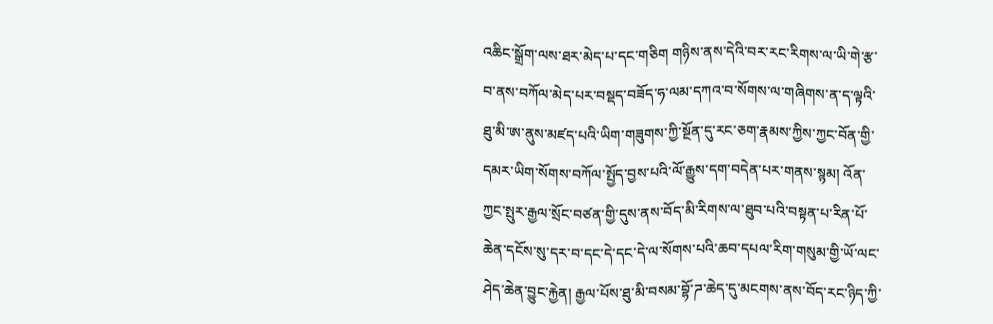འཆིང་སྒྲོག་ལས་ཐར་མེད་པ་དང་གཅིག གཉིས་ནས་དེའི་བར་རང་རིགས་ལ་ཡི་གེ་རྩ་བ་ནས་བཀོལ་མེད་པར་བསྡད་བཟོད་ཧ་ལམ་དཀའ་བ་སོགས་ལ་གཞིགས་ན་ད་ལྟའི་ཐུ་མི་ཨ་ནུས་མཛད་པའི་ཡིག་གཟུགས་ཀྱི་སྔོན་དུ་རང་ཅག་རྣམས་ཀྱིས་ཀྱང་བོན་གྱི་དམར་ཡིག་སོགས་བཀོལ་སྤྱོད་བྱས་པའི་ལོ་རྒྱུས་དག་བདེན་པར་གནས་སྙམ། འོན་ཀྱང་སྤུར་རྒྱལ་སྲོང་བཙན་གྱི་དུས་ནས་བོད་མི་རིགས་ལ་ཐུབ་པའི་བསྟན་པ་རིན་པོ་ཆེན་དངོས་སུ་དར་བ་དང་དེ་དང་དེ་ལ་སོགས་པའི་ཆབ་དཔལ་རིག་གསུམ་གྱི་ཡོ་ལང་ཤེད་ཆེན་བྱུང་རྐྱེན། རྒྱལ་པོས་ཐུ་མི་བསམ་བྷོ་ཌ་ཆེད་དུ་མངགས་ནས་བོད་རང་ཉིད་ཀྱི་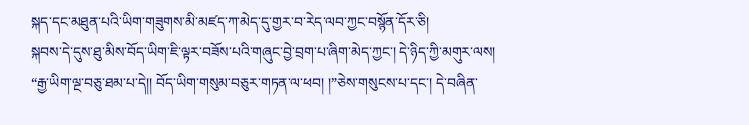སྐད་དང་མཐུན་པའི་ཡིག་གཟུགས་མི་མཛད་ཀ་མེད་དུ་གྱར་བ་རེད་ལབ་ཀྱང་བསྙོན་དོར་ཅི།
སྐབས་དེ་དུས་ཐུ་མིས་བོད་ཡིག་ཇི་ལྟར་བཟོས་པའི་གཞུང་བྱེ་བྲག་པ་ཞིག་མེད་ཀྱང་། དེ་ཉིད་ཀྱི་མགུར་ལས། “རྒྱ་ཡིག་ལྔ་བཅུ་ཐམ་པ་དེ།། བོད་ཡིག་གསུམ་བཅུར་གཏན་ལ་ཕབ། །”ཅེས་གསུངས་པ་དང་། དེ་བཞིན་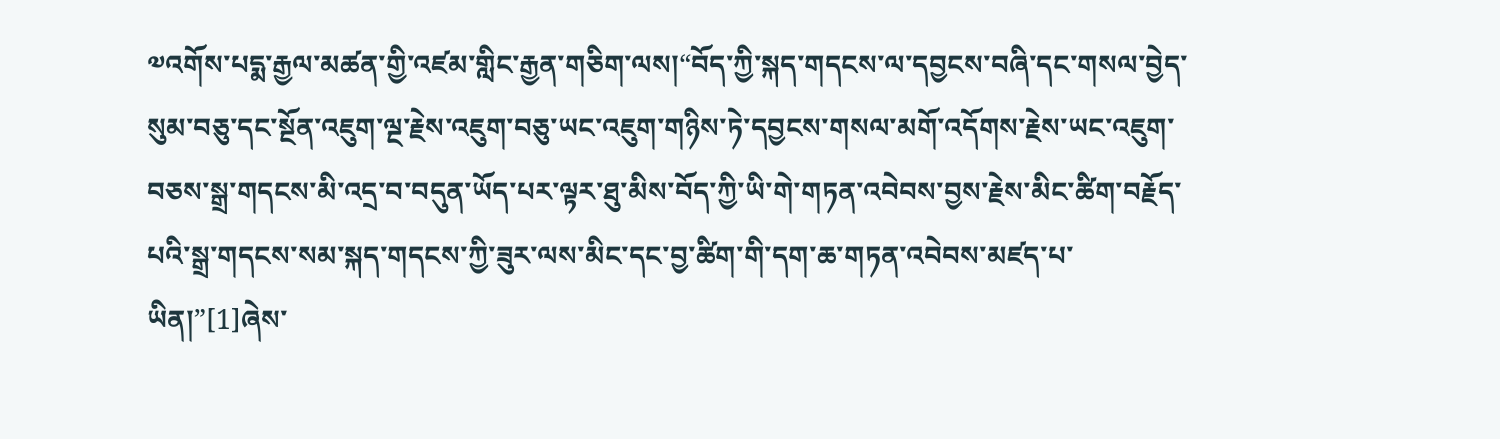༧འགོས་པདྨ་རྒྱལ་མཚན་གྱི་འཛམ་གླིང་རྒྱན་གཅིག་ལས།“བོད་ཀྱི་སྐད་གདངས་ལ་དབྱངས་བཞི་དང་གསལ་བྱེད་སུམ་བཅུ་དང་སྔོན་འཇུག་ལྔ་རྗེས་འཇུག་བཅུ་ཡང་འཇུག་གཉིས་ཏེ་དབྱངས་གསལ་མགོ་འདོགས་རྗེས་ཡང་འཇུག་བཅས་སྒྲ་གདངས་མི་འདྲ་བ་བདུན་ཡོད་པར་ལྟར་ཐུ་མིས་བོད་ཀྱི་ཡི་གེ་གཏན་འབེབས་བྱས་རྗེས་མིང་ཚིག་བརྗོད་པའི་སྒྲ་གདངས་སམ་སྐད་གདངས་ཀྱི་ཟུར་ལས་མིང་དང་བྱ་ཚིག་གི་དག་ཆ་གཏན་འབེབས་མཛད་པ་ཡིན།”[1]ཞེས་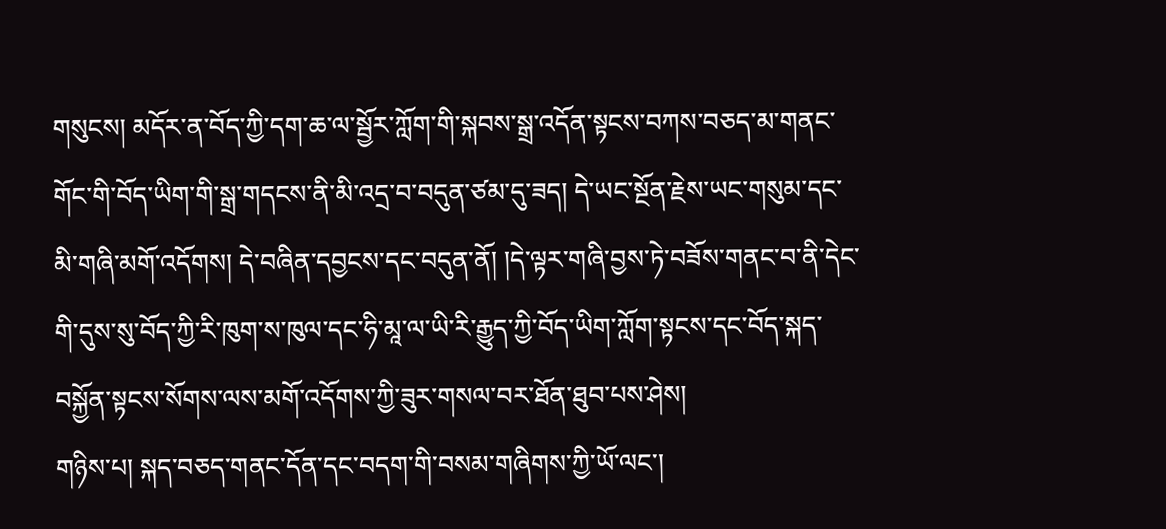གསུངས། མདོར་ན་བོད་ཀྱི་དག་ཆ་ལ་སྦྱོར་ཀློག་གི་སྐབས་སྒྲ་འདོན་སྟངས་བཀས་བཅད་མ་གནང་གོང་གི་བོད་ཡིག་གི་སྒྲ་གདངས་ནི་མི་འདྲ་བ་བདུན་ཙམ་དུ་ཟད། དེ་ཡང་སྔོན་རྗེས་ཡང་གསུམ་དང་མི་གཞི་མགོ་འདོགས། དེ་བཞིན་དབྱངས་དང་བདུན་ནོ། །དེ་ལྟར་གཞི་བྱས་ཏེ་བཟོས་གནང་བ་ནི་དེང་གི་དུས་སུ་བོད་ཀྱི་རི་ཁུག་ས་ཁུལ་དང་ཧི་མཱ་ལ་ཡི་རི་རྒྱུད་ཀྱི་བོད་ཡིག་ཀློག་སྟངས་དང་བོད་སྐད་བསྐྱོན་སྟངས་སོགས་ལས་མགོ་འདོགས་ཀྱི་ཟུར་གསལ་བར་ཐོན་ཐུབ་པས་ཤེས།
གཉིས་པ། སྐད་བཅད་གནང་དོན་དང་བདག་གི་བསམ་གཞིགས་ཀྱི་ཡོ་ལང་།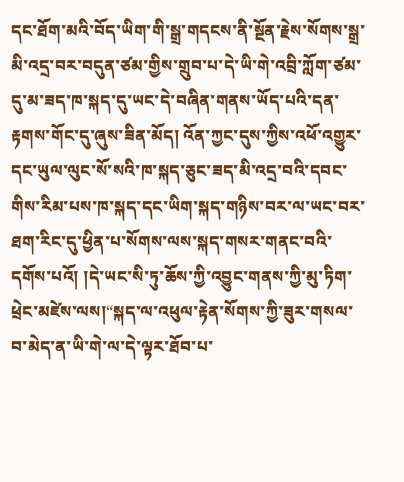དང་ཐོག་མའི་བོད་ཡིག་གི་སྒྲ་གདངས་ནི་སྔོན་རྗེས་སོགས་སྒྲ་མི་འདྲ་བར་བདུན་ཙམ་གྱིས་གྲུབ་པ་དེ་ཡི་གེ་འབྲི་ཀློག་ཙམ་དུ་མ་ཟད་ཁ་སྐད་དུ་ཡང་དེ་བཞིན་གནས་ཡོད་པའི་དན་རྟགས་གོང་དུ་ཞུས་ཟིན་མོད། འོན་ཀྱང་དུས་ཀྱིས་འཕོ་འགྱུར་དང་ཡུལ་ལུང་སོ་སའི་ཁ་སྐད་ཅུང་ཟད་མི་འདྲ་བའི་དབང་གིས་རིམ་པས་ཁ་སྐད་དང་ཡིག་སྐད་གཉིས་བར་ལ་ཡང་བར་ཐག་རིང་དུ་ཕྱིན་པ་སོགས་ལས་སྐད་གསར་གནང་བའི་དགོས་པའོ། །དེ་ཡང་སི་ཏུ་ཆོས་ཀྱི་འབྱུང་གནས་ཀྱི་མུ་ཏིག་ཕྲེང་མཛེས་ལས།“སྐད་ལ་འཕུལ་རྟེན་སོགས་ཀྱི་ཟུར་གསལ་བ་མེད་ན་ཡི་གེ་ལ་དེ་ལྟར་ཐོབ་པ་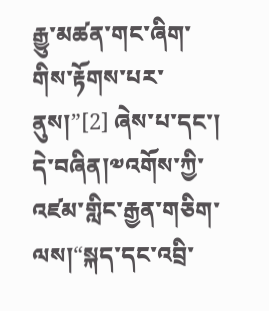རྒྱུ་མཚན་གང་ཞིག་གིས་རྟོགས་པར་ནུས།”[2] ཞེས་པ་དང་། དེ་བཞིན།༧འགོས་ཀྱི་འཛམ་གླིང་རྒྱན་གཅིག་ལས།“སྐད་དང་འབྲི་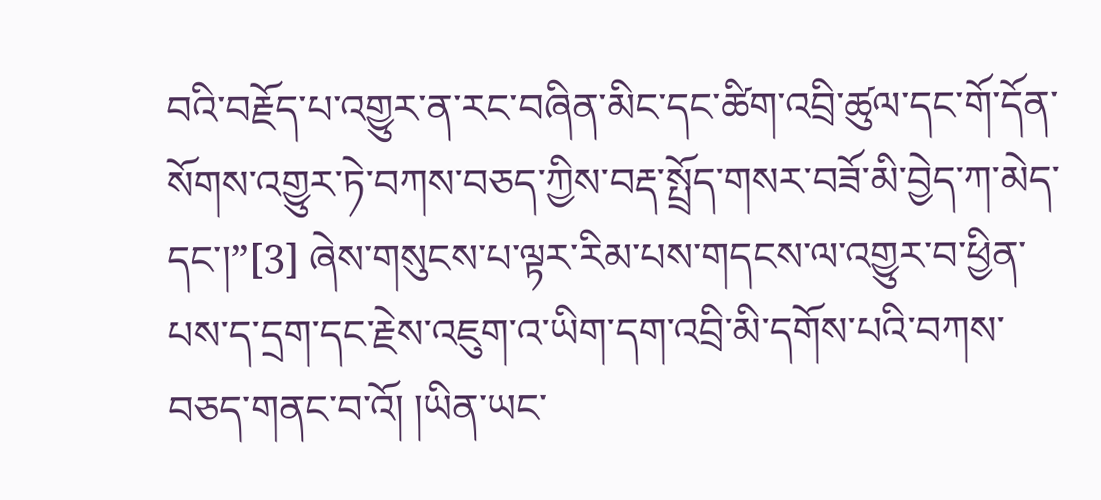བའི་བརྗོད་པ་འགྱུར་ན་རང་བཞིན་མིང་དང་ཚིག་འབྲི་ཚུལ་དང་གོ་དོན་སོགས་འགྱུར་ཏེ་བཀས་བཅད་ཀྱིས་བརྡ་སྤྲོད་གསར་བཟོ་མི་བྱེད་ཀ་མེད་དང་།”[3] ཞེས་གསུངས་པ་ལྟར་རིམ་པས་གདངས་ལ་འགྱུར་བ་ཕྱིན་པས་ད་དྲག་དང་རྗེས་འཇུག་འ་ཡིག་དག་འབྲི་མི་དགོས་པའི་བཀས་བཅད་གནང་བ་འོ། །ཡིན་ཡང་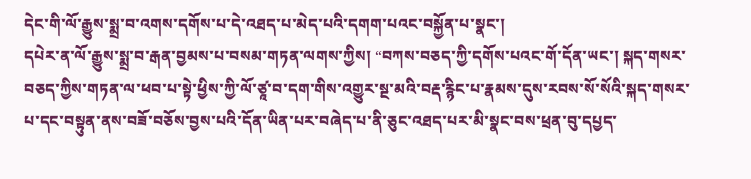དེང་གི་ལོ་རྒྱུས་སྨྲ་བ་འགས་དགོས་པ་དེ་འཐད་པ་མེད་པའི་དགག་པའང་བསྐྱོན་པ་སྣང་།
དཔེར་ན་ལོ་རྒྱུས་སྨྲ་བ་རྒན་བྱམས་པ་བསམ་གཏན་ལགས་ཀྱིས། “བཀས་བཅད་ཀྱི་དགོས་པའང་གོ་དོན་ཡང་། སྐད་གསར་བཅད་ཀྱིས་གཏན་ལ་ཕབ་པ་སྟེ་ཕྱིས་ཀྱི་ལོ་ཙཱ་བ་དག་གིས་འགྱུར་སྔ་མའི་བརྡ་རྙིང་པ་རྣམས་དུས་རབས་སོ་སོའི་སྐད་གསར་པ་དང་བསྟུན་ནས་བཟོ་བཅོས་བྱས་པའི་དོན་ཡིན་པར་བཞེད་པ་ནི་ཅུང་འཐད་པར་མི་སྣང་བས་ཕྲན་བུ་དཔྱད་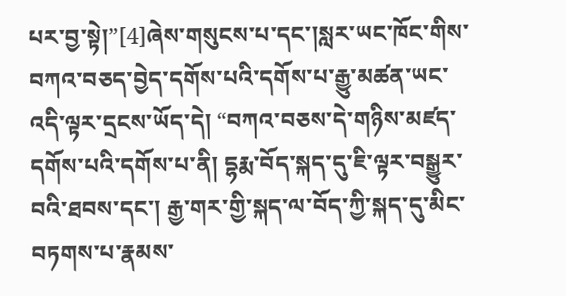པར་བྱ་སྟེ།”[4]ཞེས་གསུངས་པ་དང་།སླར་ཡང་ཁོང་གིས་བཀའ་བཅད་བྱེད་དགོས་པའི་དགོས་པ་རྒྱུ་མཚན་ཡང་འདི་ལྟར་དྲངས་ཡོད་དེ། “བཀའ་བཅས་དེ་གཉིས་མཛད་དགོས་པའི་དགོས་པ་ནི། དྷརྨ་བོད་སྐད་དུ་ཇི་ལྟར་བསྒྱུར་བའི་ཐབས་དང་། རྒྱ་གར་གྱི་སྐད་ལ་བོད་ཀྱི་སྐད་དུ་མིང་བཏགས་པ་རྣམས་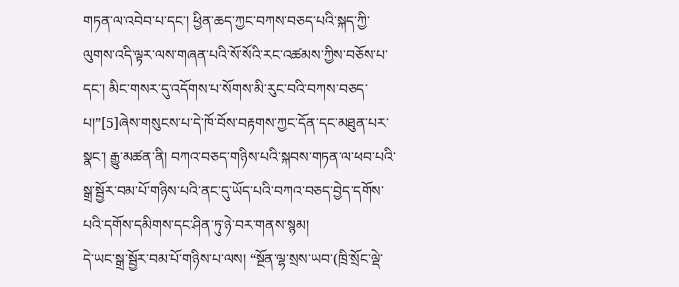གཏན་ལ་འབེབ་པ་དང་། ཕྱིན་ཆད་ཀྱང་བཀས་བཅད་པའི་སྐད་ཀྱི་ལུགས་འདི་ལྟར་ལས་གཞན་པའི་སོ་སོའི་རང་འཚམས་ཀྱིས་བཅོས་པ་དང་། མིང་གསར་དུ་འདོགས་པ་སོགས་མི་རུང་བའི་བཀས་བཅད་པ།”[5]ཞེས་གསུངས་པ་དེ་ཁོ་བོས་བརྟགས་ཀྱང་དོན་དང་མཐུན་པར་སྣང་། རྒྱུ་མཚན་ནི། བཀའ་བཅད་གཉིས་པའི་སྐབས་གཏན་ལ་ཕབ་པའི་སྒྲ་སྦྱོར་བམ་པོ་གཉིས་པའི་ནང་དུ་ཡོད་པའི་བཀའ་བཅད་བྱེད་དགོས་པའི་དགོས་དམིགས་དང་ཤིན་ཏུ་ཉེ་བར་གནས་སྙམ།
དེ་ཡང་སྒྲ་སྦྱོར་བམ་པོ་གཉིས་པ་ལས། “སྔོན་ལྷ་སྲས་ཡབ་(ཁྲི་སྲོང་ལྡེ་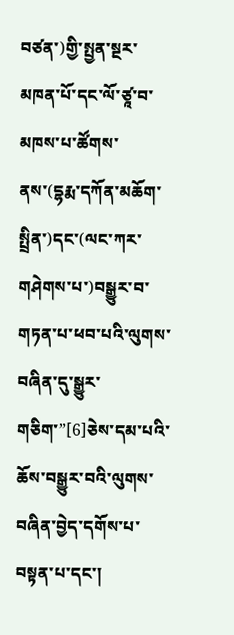བཙན་)གྱི་སྤྱན་སྔར་མཁན་པོ་དང་ལོ་ཙཱ་བ་མཁས་པ་ཚོགས་ནས་(དྷརྨ་དཀོན་མཆོག་སྤྲིན་)དང་(ལང་ཀར་གཤེགས་པ་)བསྒྱུར་བ་གཏན་པ་ཕབ་པའི་ལུགས་བཞིན་དུ་སྒྱུར་གཅིག་”[6]ཅེས་དམ་པའི་ཆོས་བསྒྱུར་བའི་ལུགས་བཞིན་བྱེད་དགོས་པ་བསྟན་པ་དང་།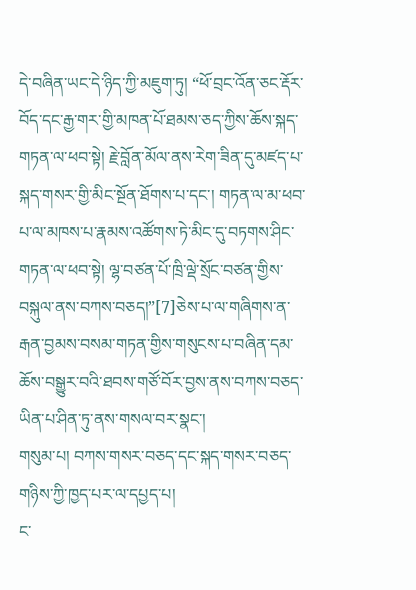དེ་བཞིན་ཡང་དེ་ཉིད་ཀྱི་མཇུག་ཏུ། “ཕོ་བྲང་འོན་ཅང་རྡོར་བོད་དང་རྒྱ་གར་གྱི་མཁན་པོ་ཐམས་ཅད་ཀྱིས་ཆོས་སྐད་གཏན་ལ་ཕབ་སྟེ། རྗེ་བློན་མོལ་ནས་རེག་ཟིན་དུ་མཛད་པ་སྐད་གསར་གྱི་མིང་སྔོན་ཐོགས་པ་དང་། གཏན་ལ་མ་ཕབ་པ་ལ་མཁས་པ་རྣམས་འཚོགས་ཏེ་མིང་དུ་བཏགས་ཤིང་གཏན་ལ་ཕབ་སྟེ། ལྷ་བཙན་པོ་ཁྲི་ལྡེ་སྲོང་བཙན་གྱིས་བསྐུལ་ནས་བཀས་བཅད།”[7]ཅེས་པ་ལ་གཞིགས་ན་རྒན་བྱམས་བསམ་གཏན་གྱིས་གསུངས་པ་བཞིན་དམ་ཆོས་བསྒྱུར་བའི་ཐབས་གཙོ་བོར་བྱས་ནས་བཀས་བཅད་ཡིན་པ་ཤིན་ཏུ་ནས་གསལ་བར་སྣང་།
གསུམ་པ། བཀས་གསར་བཅད་དང་སྐད་གསར་བཅད་གཉིས་ཀྱི་ཁྱད་པར་ལ་དཔྱད་པ།
ང་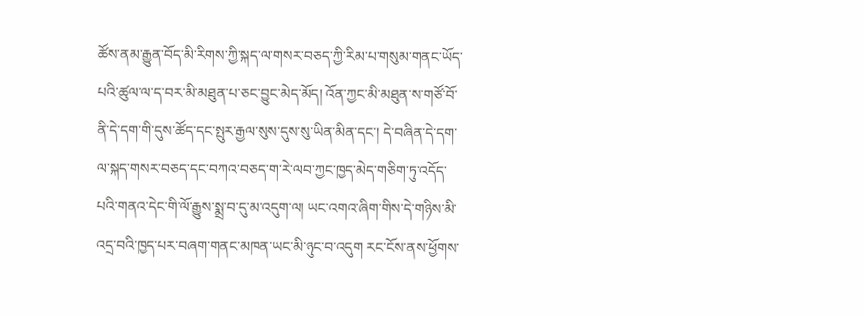ཚོས་ནམ་རྒྱུན་བོད་མི་རིགས་ཀྱི་སྐད་ལ་གསར་བཅད་ཀྱི་རིམ་པ་གསུམ་གནང་ཡོད་པའི་ཚུལ་ལ་ད་བར་མི་མཐུན་པ་ཅང་བྱུང་མེད་མོད། འོན་ཀྱང་མི་མཐུན་ས་གཙོ་བོ་ནི་དེ་དག་གི་དུས་ཚོད་དང་སྤུར་རྒྱལ་སུས་དུས་སུ་ཡིན་མིན་དང་། དེ་བཞིན་དེ་དག་ལ་སྐད་གསར་བཅད་དང་བཀའ་བཅད་ག་རེ་ལབ་ཀྱང་ཁྱད་མེད་གཅིག་ཏུ་འདོད་པའི་གནའ་དེང་གི་ལོ་རྒྱུས་སྨྲ་བ་དུ་མ་འདུག་ལ། ཡང་འགའ་ཞིག་གིས་དེ་གཉིས་མི་འདྲ་བའི་ཁྱད་པར་བཞག་གནང་མཁན་ཡང་མི་ཉུང་བ་འདུག རང་ངོས་ནས་ཕྱོགས་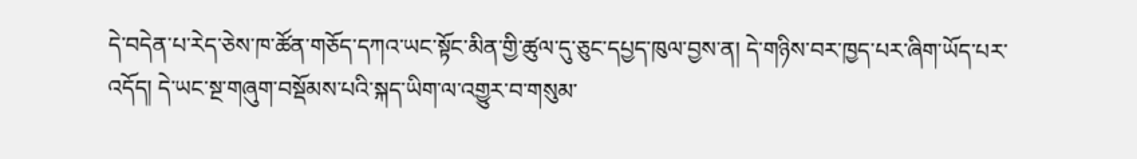དེ་བདེན་པ་རེད་ཅེས་ཁ་ཚོན་གཅོད་དཀའ་ཡང་སྟོང་མིན་གྱི་ཚུལ་དུ་ཅུང་དཔྱད་ཁུལ་བྱས་ན། དེ་གཉིས་བར་ཁྱད་པར་ཞིག་ཡོད་པར་འདོད། དེ་ཡང་སྔ་གཞུག་བསྡོམས་པའི་སྐད་ཡིག་ལ་འགྱུར་བ་གསུམ་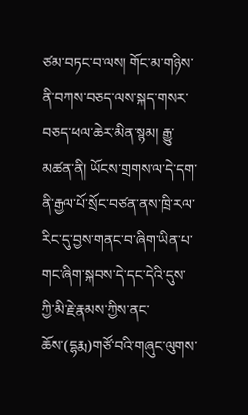ཙམ་བཏང་བ་ལས། གོང་མ་གཉིས་ནི་བཀས་བཅད་ལས་སྐད་གསར་བཅད་ཕལ་ཆེར་མིན་སྙམ། རྒྱུ་མཚན་ནི། ཡོངས་གྲགས་ལ་དེ་དག་ནི་རྒྱལ་པོ་སྲོང་བཙན་ནས་ཁྲི་རལ་རིང་དུ་བྱས་གནང་བ་ཞིག་ཡིན་པ་གང་ཞིག་སྐབས་དེ་དང་དེའི་དུས་ཀྱི་མི་རྗེ་རྣམས་ཀྱིས་ནང་ཆོས་(དྷརྨ)གཙོ་བའི་གཞུང་ལུགས་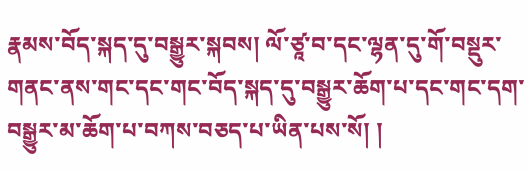རྣམས་བོད་སྐད་དུ་བསྒྱུར་སྐབས། ལོ་ཙཱ་བ་དང་ལྷན་དུ་གོ་བསྡུར་གནང་ནས་གང་དང་གང་བོད་སྐད་དུ་བསྒྱུར་ཆོག་པ་དང་གང་དག་བསྒྱུར་མ་ཆོག་པ་བཀས་བཅད་པ་ཡིན་པས་སོ། །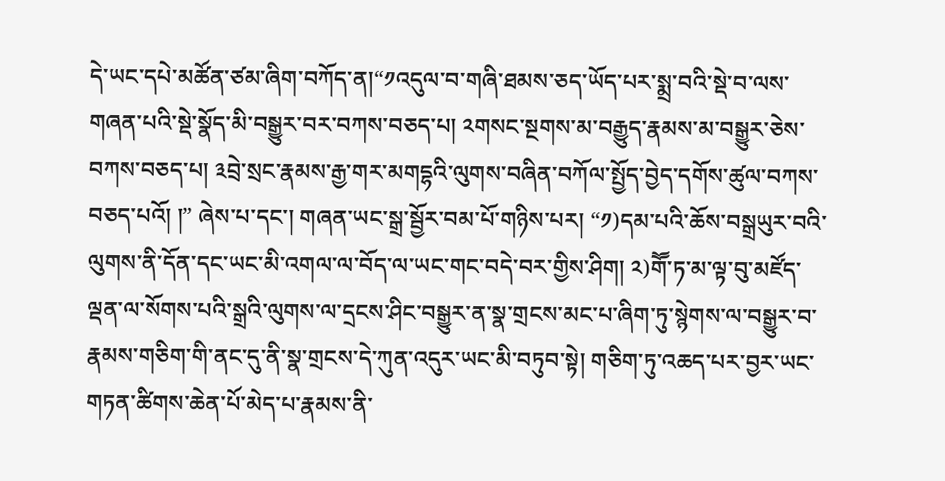དེ་ཡང་དཔེ་མཚོན་ཙམ་ཞིག་བཀོད་ན།“༡འདུལ་བ་གཞི་ཐམས་ཅད་ཡོད་པར་སྨྲ་བའི་སྡེ་བ་ལས་གཞན་པའི་སྡེ་སྣོད་མི་བསྒྱུར་བར་བཀས་བཅད་པ། ༢གསང་སྔགས་མ་བརྒྱུད་རྣམས་མ་བསྒྱུར་ཅེས་བཀས་བཅད་པ། ༣བྲེ་སྲང་རྣམས་རྒྱ་གར་མགདྷའི་ལུགས་བཞིན་བཀོལ་སྤྱོད་བྱེད་དགོས་ཚུལ་བཀས་བཅད་པའོ། །” ཞེས་པ་དང་། གཞན་ཡང་སྒྲ་སྦྱོར་བམ་པོ་གཉིས་པར། “༡)དམ་པའི་ཆོས་བསྒྲཡུར་བའི་ལུགས་ནི་དོན་དང་ཡང་མི་འགལ་ལ་བོད་ལ་ཡང་གང་བདེ་བར་གྱིས་ཤིག། ༢)གཽ་ཏ་མ་ལྟ་བུ་མཛོད་ལྡན་ལ་སོགས་པའི་སྒྲའི་ལུགས་ལ་དྲངས་ཤིང་བསྒྱུར་ན་སྣ་གྲངས་མང་པ་ཞིག་ཏུ་སྙེགས་ལ་བསྒྱུར་བ་རྣམས་གཅིག་གི་ནང་དུ་ནི་སྣ་གྲངས་དེ་ཀུན་འདུར་ཡང་མི་བཏུབ་སྟེ། གཅིག་ཏུ་འཆད་པར་བྱར་ཡང་གཏན་ཚིགས་ཆེན་པོ་མེད་པ་རྣམས་ནི་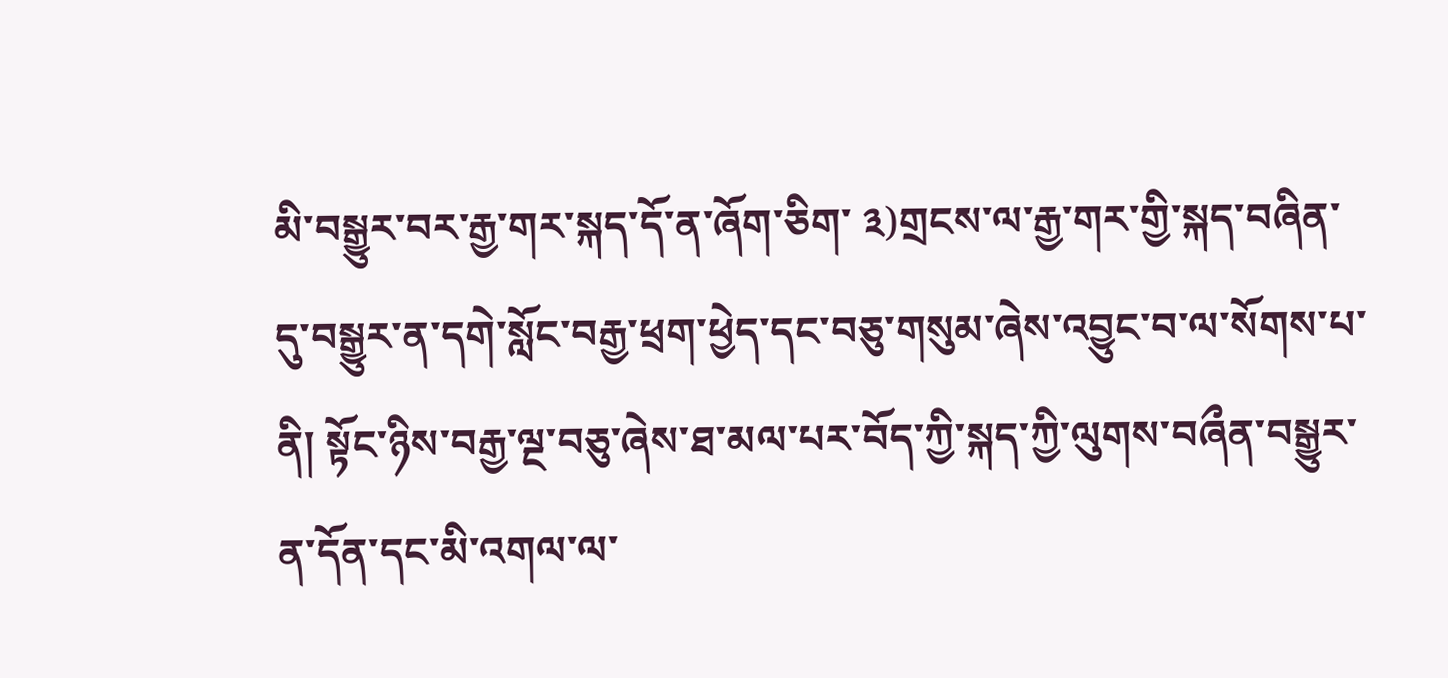མི་བསྒྱུར་བར་རྒྱ་གར་སྐད་དོ་ན་ཞོག་ཅིག་ ༣)གྲངས་ལ་རྒྱ་གར་གྱི་སྐད་བཞིན་དུ་བསྒྱུར་ན་དགེ་སློང་བརྒྱ་ཕྲག་ཕྱེད་དང་བཅུ་གསུམ་ཞེས་འབྱུང་བ་ལ་སོགས་པ་ནི། སྟོང་ཉིས་བརྒྱ་ལྔ་བཅུ་ཞེས་ཐ་མལ་པར་བོད་ཀྱི་སྐད་ཀྱི་ལུགས་བཞྀན་བསྒྱུར་ན་དོན་དང་མི་འགལ་ལ་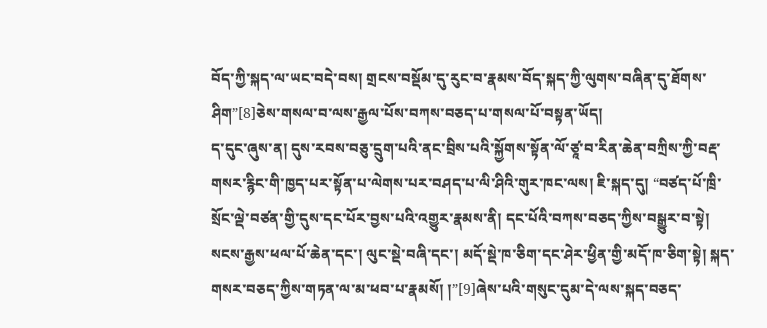བོད་ཀྱི་སྐད་ལ་ཡང་བདེ་བས། གྲངས་བསྡོམ་དུ་རུང་བ་རྣམས་བོད་སྐད་ཀྱི་ལུགས་བཞིན་དུ་ཐོགས་ཤིག”[8]ཅེས་གསལ་བ་ལས་རྒྱལ་པོས་བཀས་བཅད་པ་གསལ་པོ་བསྟན་ཡོད།
ད་དུང་ཞུས་ན། དུས་རབས་བཅུ་དྲུག་པའི་ནང་བྲིས་པའི་སྐྱོགས་སྟོན་ལོ་ཙཱ་བ་རིན་ཆེན་བཀྲིས་ཀྱི་བརྡ་གསར་རྙིང་གི་ཁྱད་པར་སྟོན་པ་ལེགས་པར་བཤད་པ་ལི་ཤིའི་གུར་ཁང་ལས། ཇི་སྐད་དུ། “བཙད་པོ་ཁྲི་སྲོང་ལྡེ་བཙན་གྱི་དུས་དང་པོར་བྱས་པའི་འགྱུར་རྣམས་ནི། དང་པོའི་བཀས་བཅད་ཀྱིས་བསྒྱུར་བ་སྟེ། སངས་རྒྱས་ཕལ་པོ་ཆེན་དང་། ལུང་སྡེ་བཞི་དང་། མདོ་སྡེ་ཁ་ཅིག་དང་ཤེར་ཕྱིན་གྱི་མདོ་ཁ་ཅིག་སྟེ། སྐད་གསར་བཅད་ཀྱིས་གཏན་ལ་མ་ཕབ་པ་རྣམསོ། །”[9]ཞེས་པའི་གསུང་དུམ་དེ་ལས་སྐད་བཅད་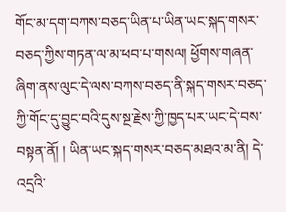གོང་མ་དག་བཀས་བཅད་ཡིན་པ་ཡིན་ཡང་སྐད་གསར་བཅད་ཀྱིས་གཏན་ལ་མ་ཕབ་པ་གསལ། ཕྱོགས་གཞན་ཞིག་ནས་ལུང་དེ་ལས་བཀས་བཅད་ནི་སྐད་གསར་བཅད་ཀྱི་གོང་དུ་བྱུང་བའི་དུས་སྔ་རྗེས་ཀྱི་ཁྱད་པར་ཡང་དེ་བས་བསྟན་ནོ། ། ཡིན་ཡང་སྐད་གསར་བཅད་མཐའ་མ་ནི། དེ་འདྲའི་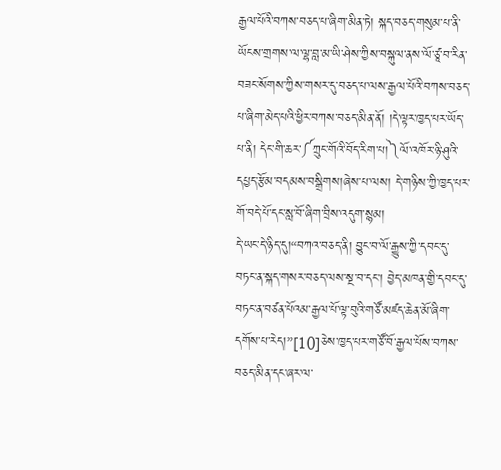རྒྱལ་པོའི་བཀས་བཅད་པ་ཞིག་མིན་ཏེ། སྐད་བཅད་གསུམ་པ་ནི་ཡོངས་གྲགས་ལ་ལྷ་བླ་མ་ཡི་ཤེས་ཀྱིས་བསྐུལ་ནས་ལོ་ཙཱ་བ་རིན་བཟང་སོགས་ཀྱིས་གསར་དུ་བཅད་པ་ལས་རྒྱལ་པོའི་བཀས་བཅད་པ་ཞིག་མེད་པའི་ཕྱིར་བཀས་བཅད་མིན་ནོ། །དེ་ལྟར་ཁྱད་པར་ཡོད་པ་ནི། དེང་གི་ཆར་༼ཀྲུང་གོའི་བོད་རིག་པ།༽ལོ་འཁོར་ཉི་ཤུའི་དཔྱད་རྩོམ་བདམས་བསྒྲིགས།ཞེས་པ་ལས། དེ་གཉིས་ཀྱི་ཁྱད་པར་གོ་བདེ་པོ་དང་སླ་བོ་ཞིག་བྲིས་འདུག་སྙམ།
དེ་ཡང་དེ་ཉིད་དུ།“བཀའ་བཅད་ནི། བྱུང་བ་ལོ་རྒྱུས་ཀྱི་དབང་དུ་བཏང་ན་སྐད་གསར་བཅད་ལས་སྔ་བ་དང་། བྱེད་མཁན་གྱི་དབང་དུ་བཏང་ན་བཙན་པོའམ་རྒྱལ་པོ་ལྟ་བུའི་གཙོ་མཛད་ཆེན་མོ་ཞིག་དགོས་པ་རེད།”[10]ཅེས་ཁྱད་པར་གཙོ་བོ་རྒྱལ་པོས་བཀས་བཅད་མིན་དང་ཞར་ལ་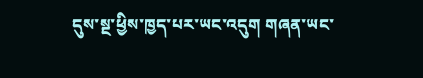དུས་སྔ་ཕྱིས་ཁྱད་པར་ཡང་འདུག གཞན་ཡང་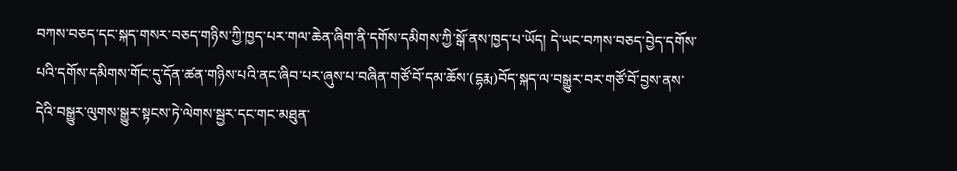བཀས་བཅད་དང་སྐད་གསར་བཅད་གཉིས་ཀྱི་ཁྱད་པར་གལ་ཆེན་ཞིག་ནི་དགོས་དམིགས་ཀྱི་སྒོ་ནས་ཁྱད་པ་ཡོད། དེ་ཡང་བཀས་བཅད་བྱེད་དགོས་པའི་དགོས་དམིགས་གོང་དུ་དོན་ཚན་གཉིས་པའི་ནང་ཞིབ་པར་ཞུས་པ་བཞིན་གཙོ་བོ་དམ་ཆོས་(དྷརྨ)བོད་སྐད་ལ་བསྒྱུར་བར་གཙོ་བོ་བྱས་ནས་དེའི་བསྒྱུར་ལུགས་སྒྱུར་སྟངས་ཏེ་ལེགས་སྦྱར་དང་གང་མཐུན་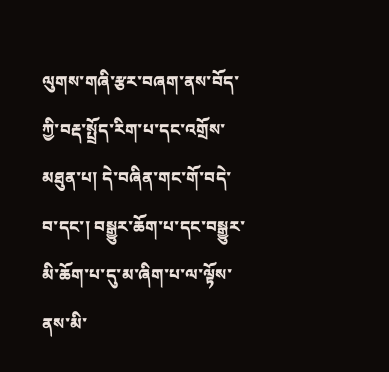ལུགས་གཞི་རྩར་བཞག་ནས་བོད་ཀྱི་བརྡ་སྤྲོད་རིག་པ་དང་འགྲོས་མཐུན་པ། དེ་བཞིན་གང་གོ་བདེ་བ་དང་། བསྒྱུར་ཆོག་པ་དང་བསྒྱུར་མི་ཆོག་པ་དུ་མ་ཞིག་པ་ལ་ལྟོས་ནས་མི་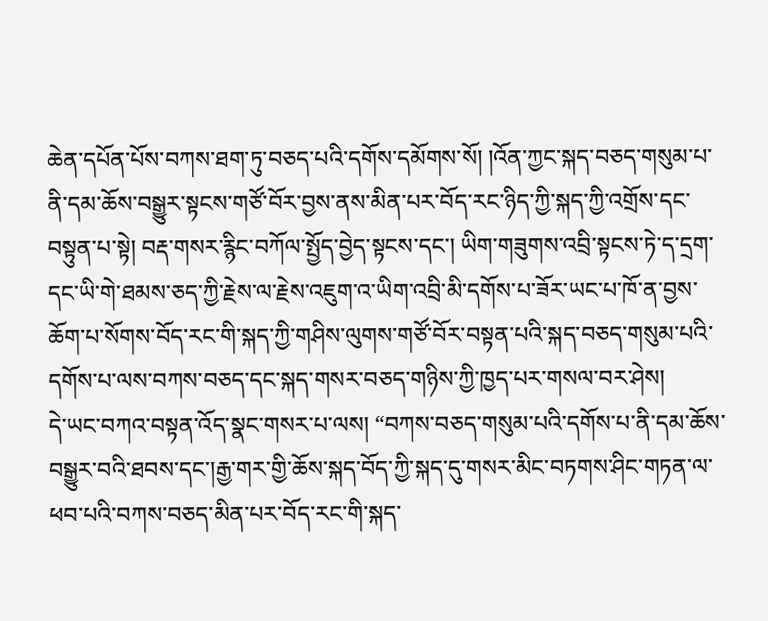ཆེན་དཔོན་པོས་བཀས་ཐག་ཏུ་བཅད་པའི་དགོས་དམོགས་སོ། །འོན་ཀྱང་སྐད་བཅད་གསུམ་པ་ནི་དམ་ཆོས་བསྒྱུར་སྟངས་གཙོ་བོར་བྱས་ནས་མིན་པར་བོད་རང་ཉིད་ཀྱི་སྐད་ཀྱི་འགྲོས་དང་བསྟུན་པ་སྟེ། བརྡ་གསར་རྙིང་བཀོལ་སྤྱོད་བྱེད་སྟངས་དང་། ཡིག་གཟུགས་འབྲི་སྟངས་ཏེ་ད་དྲག་དང་ཡི་གེ་ཐམས་ཅད་ཀྱི་རྗེས་ལ་རྗེས་འཇུག་འ་ཡིག་འབྲི་མི་དགོས་པ་ཟོར་ཡང་པ་ཁོ་ན་བྱས་ཆོག་པ་སོགས་བོད་རང་གི་སྐད་ཀྱི་གཤིས་ལུགས་གཙོ་བོར་བསྟན་པའི་སྐད་བཅད་གསུམ་པའི་དགོས་པ་ལས་བཀས་བཅད་དང་སྐད་གསར་བཅད་གཉིས་ཀྱི་ཁྱད་པར་གསལ་བར་ཤེས།
དེ་ཡང་བཀའ་བསྟན་འོད་སྣང་གསར་པ་ལས། “བཀས་བཅད་གསུམ་པའི་དགོས་པ་ནི་དམ་ཆོས་བསྒྱུར་བའི་ཐབས་དང་།རྒྱ་གར་གྱི་ཆོས་སྐད་བོད་ཀྱི་སྐད་དུ་གསར་མིང་བཏགས་ཤིང་གཏན་ལ་ཕབ་པའི་བཀས་བཅད་མིན་པར་བོད་རང་གི་སྐད་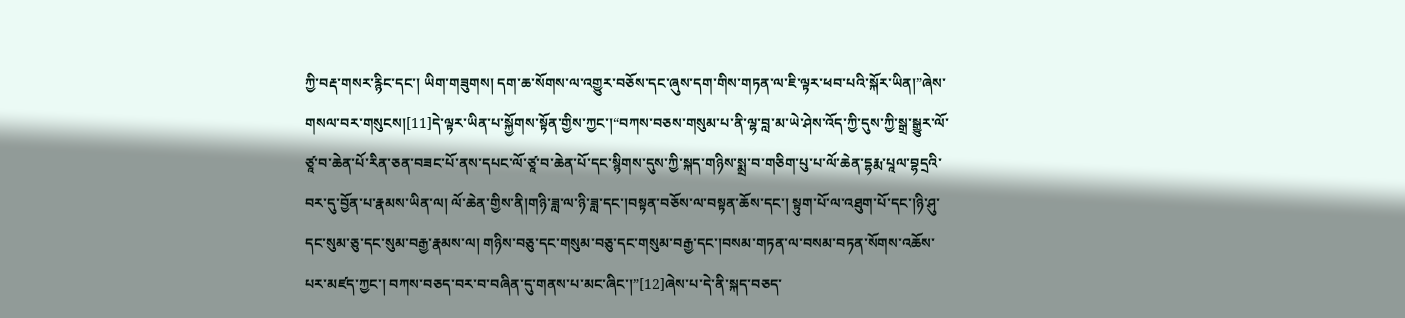ཀྱི་བརྡ་གསར་རྙིང་དང་། ཡིག་གཟུགས། དག་ཆ་སོགས་ལ་འགྱུར་བཅོས་དང་ཞུས་དག་གིས་གཏན་ལ་ཇི་ལྟར་ཕབ་པའི་སྐོར་ཡིན།”ཞེས་གསལ་བར་གསུངས།[11]དེ་ལྟར་ཡིན་པ་སྐྱོགས་སྟོན་གྱིས་ཀྱང་།“བཀས་བཅས་གསུམ་པ་ནི་ལྷ་བླ་མ་ཡེ་ཤེས་འོད་ཀྱི་དུས་ཀྱི་སྒྲ་སྒྱུར་ལོ་ཙཱ་བ་ཆེན་པོ་རིན་ཅན་བཟང་པོ་ནས་དཔང་ལོ་ཙཱ་བ་ཆེན་པོ་དང་སྙིགས་དུས་ཀྱི་སྐད་གཉིས་སྨྲ་བ་གཅིག་པུ་པ་ལོ་ཆེན་དྷརྨ་པཱལ་བྷདྲའི་བར་དུ་བྱོན་པ་རྣམས་ཡིན་ལ། ལོ་ཆེན་གྱིས་ནི།གཉི་ཟླ་ལ་ཉི་ཟླ་དང་།བསྟན་བཅོས་ལ་བསྟན་ཆོས་དང་། སྟུག་པོ་ལ་འཐུག་པོ་དང་།ཉི་ཤུ་དང་སུམ་ཅུ་དང་སུམ་བརྒྱ་རྣམས་ལ། གཉིས་བཅུ་དང་གསུམ་བཅུ་དང་གསུམ་བརྒྱ་དང་།བསམ་གཏན་ལ་བསམ་བཏན་སོགས་འཆོས་པར་མཛད་ཀྱང་། བཀས་བཅད་བར་བ་བཞིན་དུ་གནས་པ་མང་ཞིང་།”[12]ཞེས་པ་དེ་ནི་སྐད་བཅད་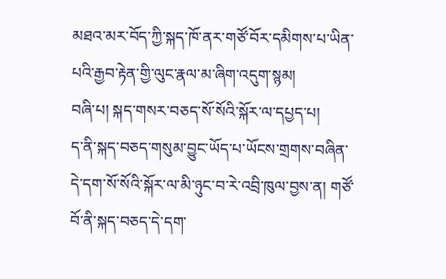མཐའ་མར་བོད་ཀྱི་སྐད་ཁོ་ནར་གཙོ་བོར་དམིགས་པ་ཡིན་པའི་རྒྱབ་རྟེན་གྱི་ལུང་རྣལ་མ་ཞིག་འདུག་སྙམ།
བཞི་པ། སྐད་གསར་བཅད་སོ་སོའི་སྐོར་ལ་དཔྱད་པ།
ད་ནི་སྐད་བཅད་གསུམ་བྱུང་ཡོད་པ་ཡོངས་གྲགས་བཞིན་དེ་དག་སོ་སོའི་སྐོར་ལ་མི་ཉུང་བ་རེ་འབྲི་ཁུལ་བྱས་ན། གཙོ་བོ་ནི་སྐད་བཅད་དེ་དག་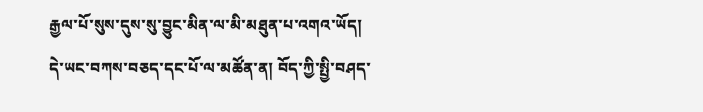རྒྱལ་པོ་སུས་དུས་སུ་བྱུང་མིན་ལ་མི་མཐུན་པ་འགའ་ཡོད། དེ་ཡང་བཀས་བཅད་དང་པོ་ལ་མཚོན་ན། བོད་ཀྱི་སྤྱི་བཤད་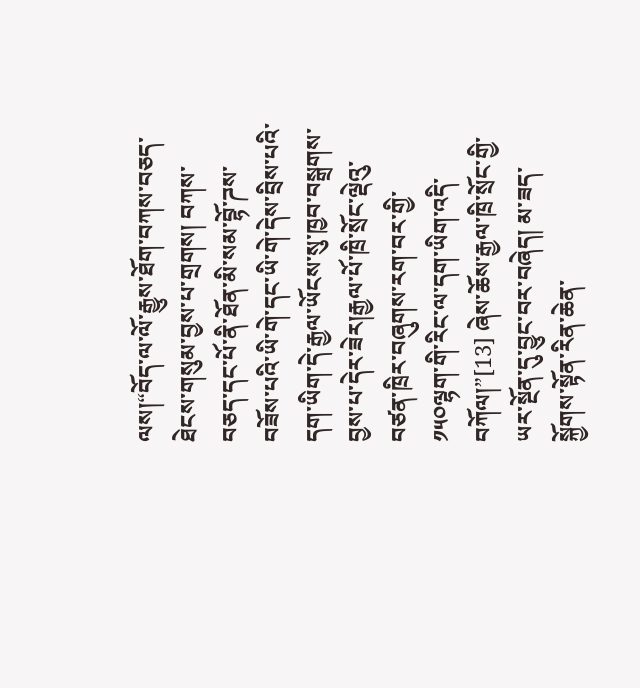ལས།“བོད་ལ་ལོ་རྒྱུས་ཐོག་བཀས་བཅད་ཐེངས་གསུམ་བྱས་པ་གྲགས། བཀས་བཅད་དང་པོ་ནི་ཐོན་མི་སམ་བྷོ་ཌས་བཟོས་པའི་ཡི་གེ་དང་ཡི་གེ་དེས་བྲིས་པའི་དག་ཡིག་དེ་རྒྱལ་ཡོངས་སུ་ཁྱབ་བསྒྲགས་བྱས་པ་དེར་ཟེར།རྒྱལ་པོ་ཁྲི་སྲོང་ལྡེའུ་བཙན་ཁྲིར་བཞུགས་རག་བར་གྱི་༡༥༠ལྷག་གི་རིང་ལ་དག་ཡིག་འདི་བཀོལ།”[13] ཞེས་ཆོས་རྒྱལ་ཁྲི་སྲོང་གྱི་ཡར་སྔོན་དུ་བྱུང་བར་བཞེད། མ་ཟད་སྐྱོགས་སྟོན་རིན་ཆེན་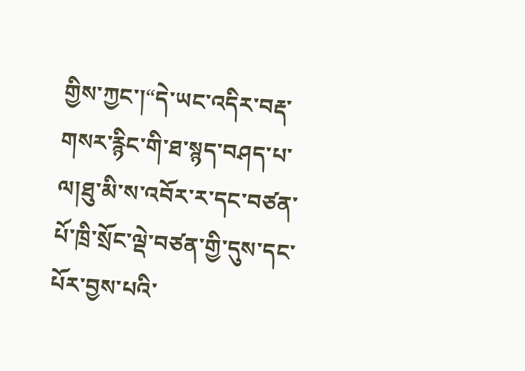གྱིས་ཀྱང་།“དེ་ཡང་འདིར་བརྡ་གསར་རྙིང་གི་ཐ་སྙད་བཤད་པ་ལ།ཐུ་མི་ས་འབོར་ར་དང་བཙན་པོ་ཁྲི་སྲོང་ལྡེ་བཙན་གྱི་དུས་དང་པོར་བྱས་པའི་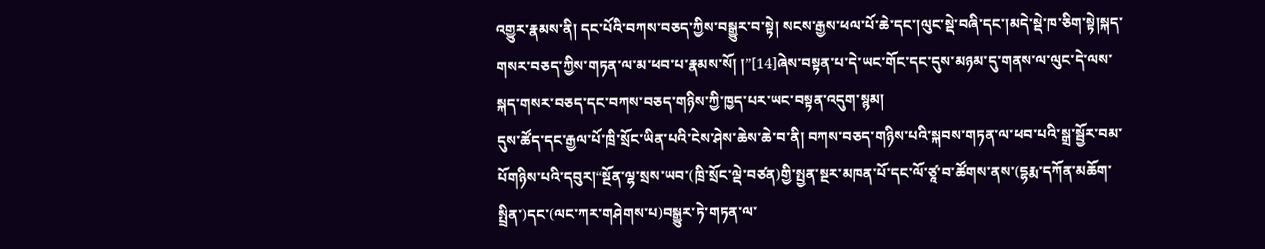འགྱུར་རྣམས་ནི། དང་པོའི་བཀས་བཅད་ཀྱིས་བསྒྱུར་བ་སྟེ། སངས་རྒྱས་ཕལ་པོ་ཆེ་དང་།ལུང་སྡེ་བཞི་དང་།མདེ་སྡེ་ཁ་ཅིག་སྟེ།སྐད་གསར་བཅད་ཀྱིས་གཏན་ལ་མ་ཕབ་པ་རྣམས་སོ། །”[14]ཞེས་བསྟན་པ་དེ་ཡང་གོང་དང་དུས་མཉམ་དུ་གནས་ལ་ལུང་དེ་ལས་སྐད་གསར་བཅད་དང་བཀས་བཅད་གཉིས་ཀྱི་ཁྱད་པར་ཡང་བསྟན་འདུག་སྙམ།
དུས་ཚོད་དང་རྒྱལ་པོ་ཁྲི་སྲོང་ཡིན་པའི་ངེས་ཤེས་ཆེས་ཆེ་བ་ནི། བཀས་བཅད་གཉིས་པའི་སྐབས་གཏན་ལ་ཕབ་པའི་སྒྲ་སྦྱོར་བམ་པོགཉིས་པའི་དབུར།“སྔོན་ལྷ་སྲས་ཡབ་(ཁྲི་སྲོང་ལྡེ་བཙན)གྱི་སྤྱན་སྔར་མཁན་པོ་དང་ལོ་ཙཱ་བ་ཚོགས་ནས་(དྷརྨ་དཀོན་མཆོག་སྤྲིན་)དང་(ལང་ཀར་གཤེགས་པ)བསྒྱུར་ཏེ་གཏན་ལ་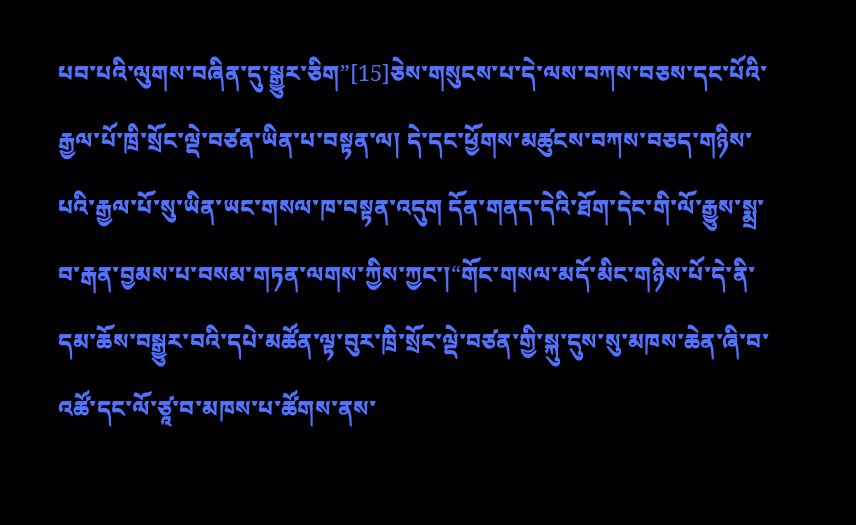པབ་པའི་ལུགས་བཞིན་དུ་སྒྱུར་ཅིག”[15]ཅེས་གསུངས་པ་དེ་ལས་བཀས་བཅས་དང་པོའི་རྒྱལ་པོ་ཁྲི་སྲོང་ལྡེ་བཙན་ཡིན་པ་བསྟན་ལ། དེ་དང་ཕྱོགས་མཚུངས་བཀས་བཅད་གཉིས་པའི་རྒྱལ་པོ་སུ་ཡིན་ཡང་གསལ་ཁ་བསྟན་འདུག དོན་གནད་དེའི་ཐོག་དེང་གི་ལོ་རྒྱུས་སྨྲ་བ་རྒན་བྱམས་པ་བསམ་གཏན་ལགས་ཀྱིས་ཀྱང་།“གོང་གསལ་མདོ་མིང་གཉིས་པོ་དེ་ནི་དམ་ཆོས་བསྒྱུར་བའི་དཔེ་མཚོན་ལྟ་བུར་ཁྲི་སྲོང་ལྡེ་བཙན་གྱི་སྐུ་དུས་སུ་མཁས་ཆེན་ཞི་བ་འཚོ་དང་ལོ་ཙཱ་བ་མཁས་པ་ཚོགས་ནས་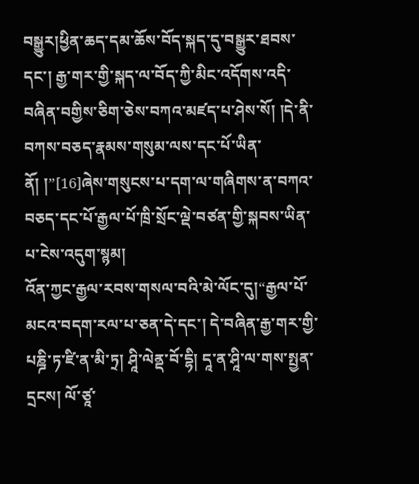བསྒྱུར།ཕྱིན་ཆད་དམ་ཆོས་བོད་སྐད་དུ་བསྒྱུར་ཐབས་དང་། རྒྱ་གར་གྱི་སྐད་ལ་བོད་ཀྱི་མིང་འདོགས་འདི་བཞིན་བགྱིས་ཅིག་ཅེས་བཀའ་མཛད་པ་ཤེས་སོ། །དེ་ནི་བཀས་བཅད་རྣམས་གསུམ་ལས་དང་པོ་ཡིན་ནོ། །”[16]ཞེས་གསུངས་པ་དག་ལ་གཞིགས་ན་བཀའ་བཅད་དང་པོ་རྒྱལ་པོ་ཁྲི་སྲོང་ལྡེ་བཙན་གྱི་སྐབས་ཡིན་པ་ངེས་འདུག་སྙམ།
འོན་ཀྱང་རྒྱལ་རབས་གསལ་བའི་མེ་ལོང་དུ།“རྒྱལ་པོ་མངའ་བདག་རལ་པ་ཅན་དེ་དང་། དེ་བཞིན་རྒྱ་གར་གྱི་པཎྜི་ཏ་ཛི་ན་མི་ཏྲ། ཤཱི་ལེནྡ་བོ་དྷི། དཱ་ན་ཤཱི་ལ་གས་སྤྱན་དྲངས། ལོ་ཙཱ་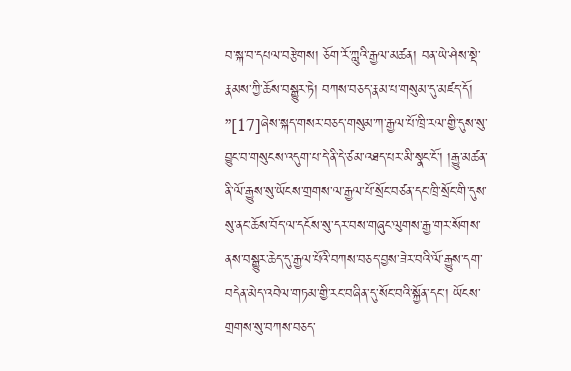བ་སྐ་བ་དཔལ་བརྩེགས། ཅོག་རོ་ཀླུའི་རྒྱལ་མཚན། བན་ཡེ་ཤེས་སྡེ་རྣམས་ཀྱི་ཆོས་བསྒྱུར་ཏེ། བཀས་བཅད་རྣམ་པ་གསུམ་དུ་མཛད་དོ། ”[17]ཞེས་སྐད་གསར་བཅད་གསུམ་ཀ་རྒྱལ་པོ་ཁྲི་རལ་གྱི་དུས་སུ་བྱུང་བ་གསུངས་འདུག་པ་དེ་ནི་དེ་ཙམ་འཐད་པར་མི་སྣང་ངོ་། །རྒྱུ་མཚན་ནི་ལོ་རྒྱུས་སུ་ཡོངས་གྲགས་ལ་རྒྱལ་པོ་སྲོང་བཙན་དང་ཁྲི་སྲོང་གི་དུས་སུ་ནང་ཆོས་བོད་ལ་དངོས་སུ་དར་བས་གཞུང་ལུགས་རྒྱ་གར་སོགས་ནས་བསྒྱུར་ཆེད་དུ་རྒྱལ་པོའི་བཀས་བཅད་བྱས་ཟེར་བའི་ལོ་རྒྱུས་དག་བདེན་མེད་འབེལ་གཏམ་གྱི་རང་བཞིན་དུ་སོང་བའི་སྐྱོན་དང་། ཡོངས་གྲགས་སུ་བཀས་བཅད་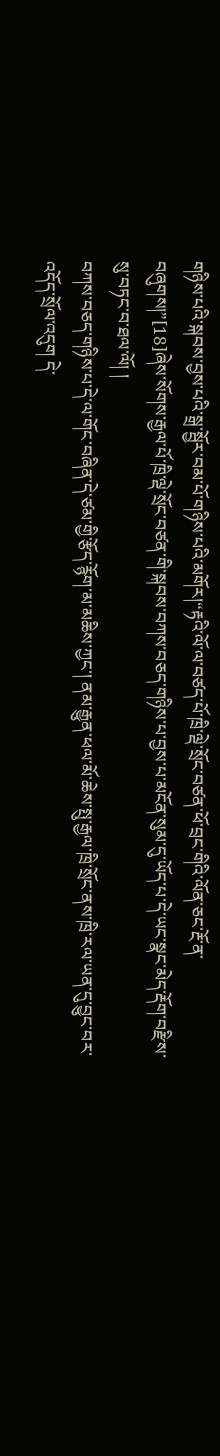གཉིས་པའི་སྐབས་བྱས་པའི་སྒྲ་སྦྱོར་བམ་པོ་གཉིས་པའི་མགོར།“རྟའི་ལོ་ལ་བཙད་པོ་ཁྲི་ལྡེ་སྲོང་བཙན་ཕོ་བྲང་གིའི་ལོན་ཅང་རྔོ་ན་བཞུགས།”[18]ཞེས་སོགས་རྒྱལ་པོ་ཁྲི་ལྡེ་སྲོང་བཙན་གི་སྐབས་བཀས་བཅད་གཉིས་པ་བྱས་པ་མངོན་སུམ་དུ་ཡོད་པ་དེ་ཡང་སྣང་མེད་རྡོག་བརྫིས་སུ་བཏང་བ་ཐལ་ལོ། །
བཀས་བཅད་གཉིས་པ་དེ་ལ་གོང་བཞིན་དེ་ཙམ་གྱི་རྩོད་རྙོག་མ་མཆིས་ཀྱང་། ནམ་རྒྱུན་ཕལ་མོ་ཆེས་སྤུ་རྒྱལ་ཁྲི་སྲོང་ནས་ཁྲི་རལ་ཡན་དུ་བྱུང་བར་འདོད་སྲོལ་འདུག དེ་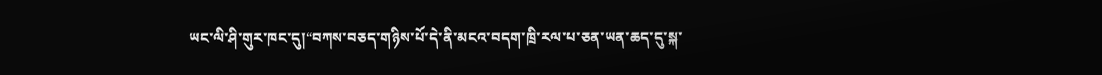ཡང་ལི་ཤི་གུར་ཁང་དུ།“བཀས་བཅད་གཉིས་པོ་དེ་ནི་མངའ་བདག་ཁྲི་རལ་པ་ཅན་ཡན་ཆད་དུ་སྐ་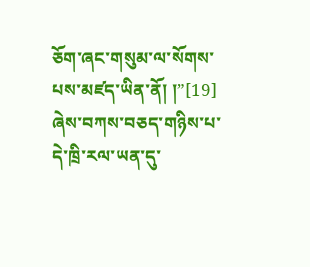ཅོག་ཞང་གསུམ་ལ་སོགས་པས་མཛད་ཡིན་ནོ། །”[19] ཞེས་བཀས་བཅད་གཉིས་པ་དེ་ཁྲི་རལ་ཡན་དུ་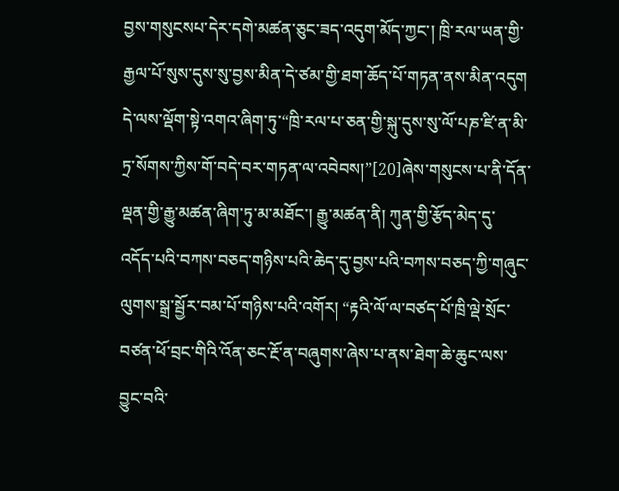བྱས་གསུངསཔ་དེར་དགེ་མཚན་ཅུང་ཟད་འདུག་མོད་ཀྱང་། ཁྲི་རལ་ཡན་གྱི་རྒྱལ་པོ་སུས་དུས་སུ་བྱས་མིན་དེ་ཙམ་གྱི་ཐག་ཆོད་པོ་གཏན་ནས་མིན་འདུག དེ་ལས་ལྡོག་སྟེ་འགའ་ཞིག་ཏུ་“ཁྲི་རལ་པ་ཅན་གྱི་སྐུ་དུས་སུ་ལོ་པཎ་ཛི་ན་མི་ཏྲ་སོགས་ཀྱིས་གོ་བདེ་བར་གཏན་ལ་འབེབས།”[20]ཞེས་གསུངས་པ་ནི་དོན་ལྡན་གྱི་རྒྱུ་མཚན་ཞིག་ཏུ་མ་མཐོང་། རྒྱུ་མཚན་ནི། ཀུན་གྱི་རྩོད་མེད་དུ་འདོད་པའི་བཀས་བཅད་གཉིས་པའི་ཆེད་དུ་བྱས་པའི་བཀས་བཅད་ཀྱི་གཞུང་ལུགས་སྒྲ་སྦྱོར་བམ་པོ་གཉིས་པའི་འགོར། “རྟའི་ལོ་ལ་བཙད་པོ་ཁྲི་ལྡེ་སྲོང་བཙན་ཕོ་བྲང་གིའི་འོན་ཅང་རྔོ་ན་བཞུགས་ཞེས་པ་ནས་ཐེག་ཆེ་ཆུང་ལས་བྱུང་བའི་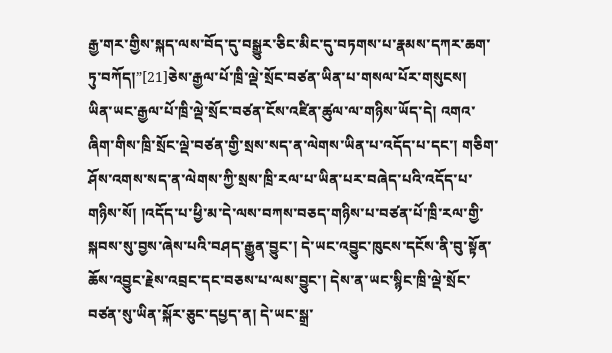རྒྱ་གར་གྱིས་སྐད་ལས་བོད་དུ་བསྒྱུར་ཅིང་མིང་དུ་བཏགས་པ་རྣམས་དཀར་ཆག་ཏུ་བཀོད།”[21]ཅེས་རྒྱལ་པོ་ཁྲི་ལྡེ་སྲོང་བཙན་ཡིན་པ་གསལ་པོར་གསུངས།
ཡིན་ཡང་རྒྱལ་པོ་ཁྲི་ལྡེ་སྲོང་བཙན་ངོས་འཛིན་ཚུལ་ལ་གཉིས་ཡོད་དེ། འགའ་ཞིག་གིས་ཁྲི་སྲོང་ལྡེ་བཙན་གྱི་སྲས་སད་ན་ལེགས་ཡིན་པ་འདོད་པ་དང་། གཅིག་ཤོས་འགས་སད་ན་ལེགས་ཀྱི་སྲས་ཁྲི་རལ་པ་ཡིན་པར་བཞེད་པའི་འདོད་པ་གཉིས་སོ། །འདོད་པ་ཕྱི་མ་དེ་ལས་བཀས་བཅད་གཉིས་པ་བཙན་པོ་ཁྲི་རལ་གྱི་སྐབས་སུ་བྱས་ཞེས་པའི་བཤད་རྒྱུན་བྱུང་། དེ་ཡང་འབྱུང་ཁུངས་དངོས་ནི་བུ་སྟོན་ཆོས་འབྱུང་རྗེས་འབྲང་དང་བཅས་པ་ལས་བྱུང་། དེས་ན་ཡང་སྙིང་ཁྲི་ལྡེ་སྲོང་བཙན་སུ་ཡིན་སྐོར་ཅུང་དཔྱད་ན། དེ་ཡང་སྒྲ་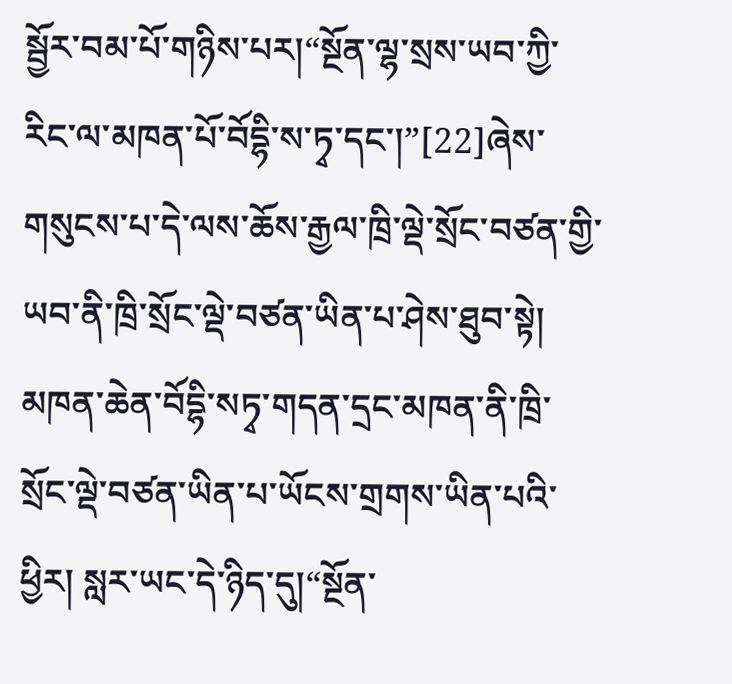སྦྱོར་བམ་པོ་གཉིས་པར།“སྔོན་ལྷ་སྲས་ཡབ་ཀྱི་རིང་ལ་མཁན་པོ་བོདྷི་ས་ཏྭ་དང་།”[22]ཞེས་གསུངས་པ་དེ་ལས་ཆོས་རྒྱལ་ཁྲི་ལྡེ་སྲོང་བཙན་གྱི་ཡབ་ནི་ཁྲི་སྲོང་ལྡེ་བཙན་ཡིན་པ་ཤེས་ཐུབ་སྟེ། མཁན་ཆེན་བོདྷི་སཏྭ་གདན་དྲང་མཁན་ནི་ཁྲི་སྲོང་ལྡེ་བཙན་ཡིན་པ་ཡོངས་གྲགས་ཡིན་པའི་ཕྱིར། སླར་ཡང་དེ་ཉིད་དུ།“སྔོན་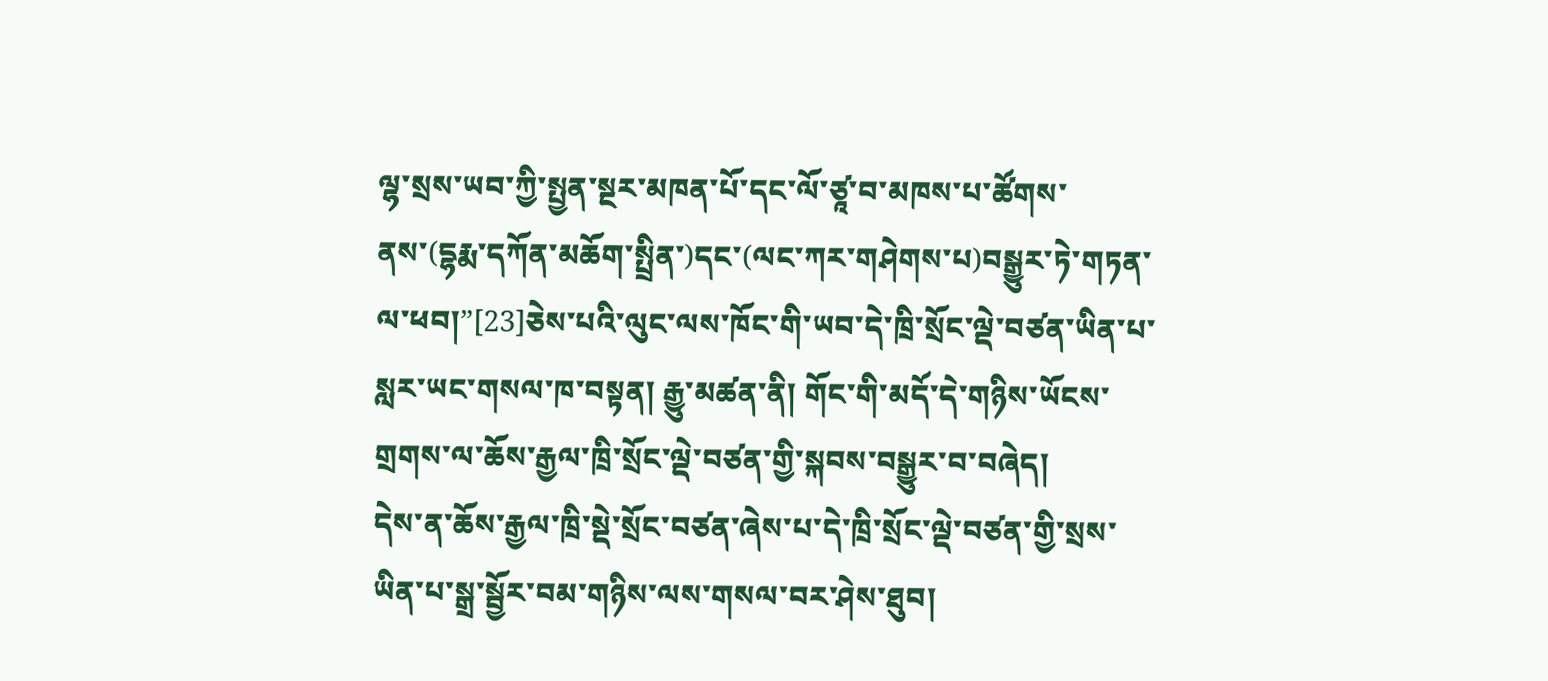ལྷ་སྲས་ཡབ་ཀྱི་སྤྱན་སྔར་མཁན་པོ་དང་ལོ་ཙཱ་བ་མཁས་པ་ཚོགས་ནས་(དྷརྨ་དཀོན་མཆོག་སྤྲིན་)དང་(ལང་ཀར་གཤེགས་པ)བསྒྱུར་ཏེ་གཏན་ལ་ཕབ།”[23]ཅེས་པའི་ལུང་ལས་ཁོང་གི་ཡབ་དེ་ཁྲི་སྲོང་ལྡེ་བཙན་ཡིན་པ་སླར་ཡང་གསལ་ཁ་བསྟན། རྒྱུ་མཚན་ནི། གོང་གི་མདོ་དེ་གཉིས་ཡོངས་གྲགས་ལ་ཆོས་རྒྱལ་ཁྲི་སྲོང་ལྡེ་བཙན་གྱི་སྐབས་བསྒྱུར་བ་བཞེད།
དེས་ན་ཆོས་རྒྱལ་ཁྲི་སྡེ་སྲོང་བཙན་ཞེས་པ་དེ་ཁྲི་སྲོང་ལྡེ་བཙན་གྱི་སྲས་ཡིན་པ་སྒྲ་སྦྱོར་བམ་གཉིས་ལས་གསལ་བར་ཤེས་ཐུབ།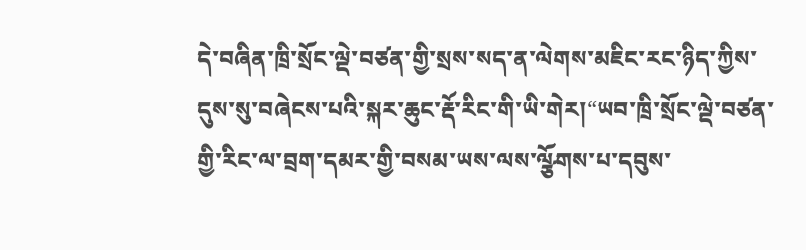དེ་བཞིན་ཁྲི་སྲོང་ལྡེ་བཙན་གྱི་སྲས་སད་ན་ལེགས་མཇིང་རང་ཉིད་ཀྱིས་དུས་སུ་བཞེངས་པའི་སྐར་ཆུང་རྡོ་རིང་གི་ཡི་གེར།“ཡབ་ཁྲི་སྲོང་ལྡེ་བཙན་གྱི་རིང་ལ་བྲག་དམར་གྱི་བསམ་ཡས་ལས་ལྩོགས་པ་དབུས་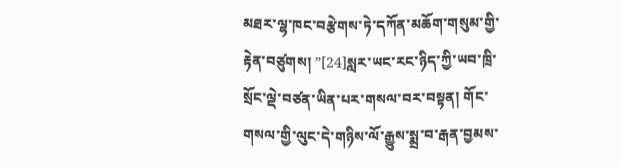མཐར་ལྷ་ཁང་བརྩེགས་ཏེ་དཀོན་མཆོག་གསུམ་གྱི་རྟེན་བཙུགས། ”[24]སླར་ཡང་རང་ཉིད་ཀྱི་ཡབ་ཁྲི་སྲོང་ལྡེ་བཙན་ཡིན་པར་གསལ་བར་བསྟན། གོང་གསལ་གྱི་ལུང་དེ་གཉིས་ལོ་རྒྱུས་སྨྲ་བ་རྒན་བྱམས་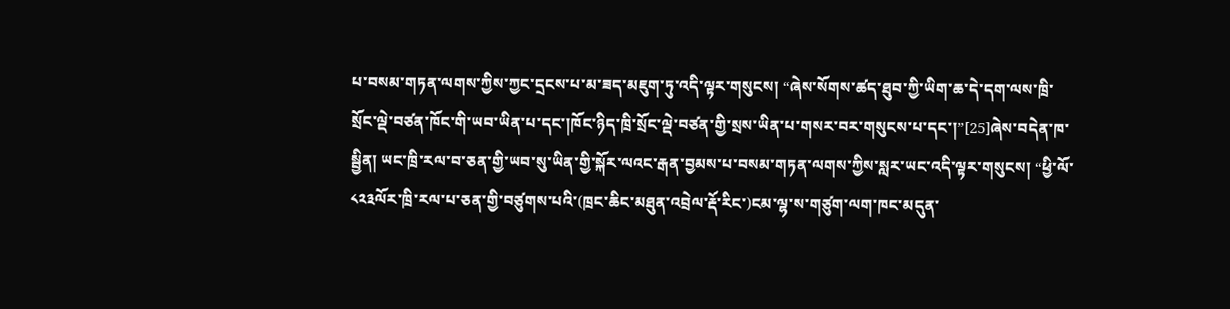པ་བསམ་གཏན་ལགས་ཀྱིས་ཀྱང་དྲངས་པ་མ་ཟད་མཇུག་ཏུ་འདི་ལྟར་གསུངས། “ཞེས་སོགས་ཚད་ཐུབ་ཀྱི་ཡིག་ཆ་དེ་དག་ལས་ཁྲི་སྲོང་ལྡེ་བཙན་ཁོང་གི་ཡབ་ཡིན་པ་དང་།ཁོང་ཉིད་ཁྲི་སྲོང་ལྡེ་བཙན་གྱི་སྲས་ཡིན་པ་གསར་བར་གསུངས་པ་དང་།”[25]ཞེས་བདེན་ཁ་སྦྱིན། ཡང་ཁྲི་རལ་བ་ཅན་གྱི་ཡབ་སུ་ཡིན་གྱི་སྐོར་ལའང་རྒན་བྱམས་པ་བསམ་གཏན་ལགས་ཀྱིས་སླར་ཡང་འདི་ལྟར་གསུངས། “ཕྱི་ལོ་༨༢༣ལོར་ཁྲི་རལ་པ་ཅན་གྱི་བཙུགས་པའི་(ཁྲང་ཆིང་མཐུན་འབྲེལ་རྡོ་རིང་)ངམ་ལྷ་ས་གཙུག་ལག་ཁང་མདུན་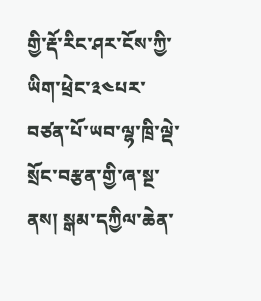གྱི་རྡོ་རིང་ཤར་ངོས་ཀྱི་ཡིག་ཕྲེང་༣༤པར་བཙན་པོ་ཡབ་ལྷ་ཁྲི་ལྡེ་སྲོང་བརྩན་གྱི་ཞ་སྔ་ནས། སྒམ་དཀྱིལ་ཆེན་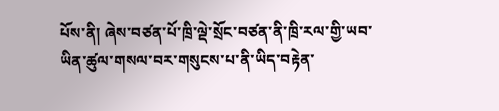པོས་ནི། ཞེས་བཙན་པོ་ཁྲི་ལྡེ་སྲོང་བཙན་ནི་ཁྲི་རལ་གྱི་ཡབ་ཡིན་ཚུལ་གསལ་བར་གསུངས་པ་ནི་ཡིད་བརྟེན་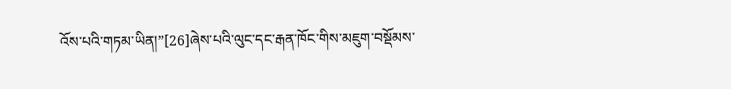འོས་པའི་གཏམ་ཡིན།”[26]ཞེས་པའི་ལུང་དང་རྒན་ཁོང་གིས་མཇུག་བསྡོམས་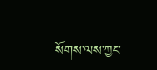སོགས་ལས་ཀྱང་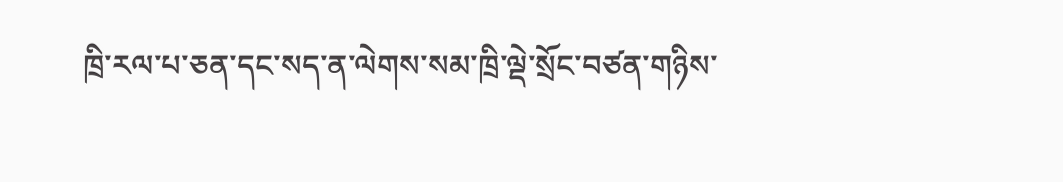ཁྲི་རལ་པ་ཅན་དང་སད་ན་ལེགས་སམ་ཁྲི་ལྡེ་སྲོང་བཙན་གཉིས་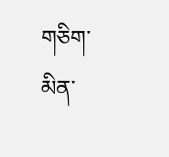གཅིག་མིན་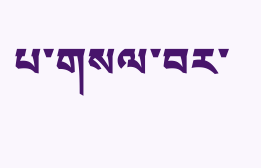པ་གསལ་བར་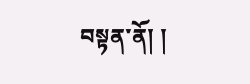བསྟན་ནོ། །